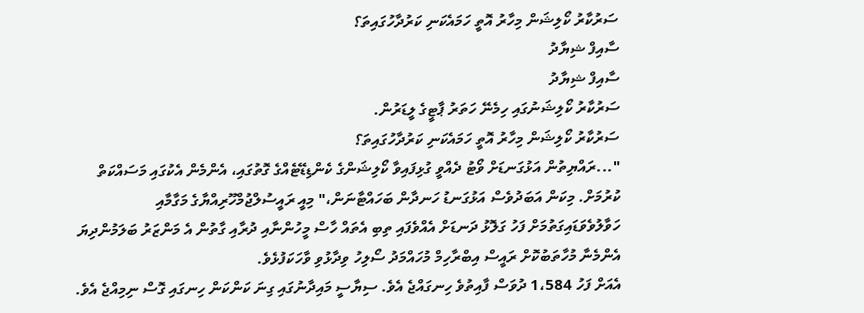ސަރުކާރު ކޯލިޝަން މިހާރު އޮތީ ހަމައެކަނި ކަރުދާހުގައިތަ؟
ސާއިފް ޝިޔާދު
ސާއިފް ޝިޔާދު
ސަރުކާރު ކޯލިޝަނުގައި ހިމެނޭ ހަތަރު ޕާޓީގެ ލީޑަރުން.
ސަރުކާރު ކޯލިޝަން މިހާރު އޮތީ ހަމައެކަނި ކަރުދާހުގައިތަ؟
"...ރައްޔިތުން އަޅުގަނޑަށް ވޯޓު ދެއްވީ ގުޅިފައިވާ ކޯލިޝަންގެ ކެންޑިޑޭޓެއްގެ ގޮތުގައި، އެންމެން އެކުގައި މަސައްކަތް ކުރުމަށް. މިކަން އަބަދުވެސް އަޅުގަނޑު ހަނދާން ބަހައްޓާނަން،" މިއީ ރައީސުލްޖުމްހޫރިއްޔާގެ މަގާމާއި ހަވާލުވެވަޑައިގަތުމަށް ފަހު ގަލޮޅު ދަނޑަށް އެއްވެފައި ތިބި އެތައް ހާސް މީހުންނާއި ދުރާއި ގާތުން އެ މަންޒަރު ބަލަމުންދިޔަ އެންމެނާ މުހާތަބުކޮށް ރައީސް އިބްރާހިމް މުހައްމަދު ސޯލިހު ވިދާޅުވި ވާހަކަފުޅެވެ.
އެއަށް ފަހު 1،584 ދުވަސް ފާއިތުވެ ހިނގައްޖެ އެވެ. ސިޔާސީ މައިދާނުގައި ގިނަ ކަންކަން ހިނގައި ގޮސް ނިމިއްޖެ އެވެ.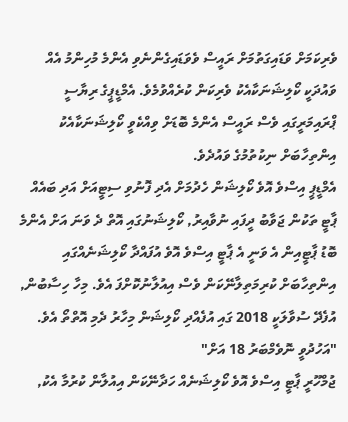ވެރިކަމަށް ވަޑައިގަތުމަށް ރައީސް ވެވަޑައިގެންނެވި އެންމެ މުހިންމު އެއް ވައުދަކީ ކޯލިޝަނަކާއެކު ވެރިކަން ކުރެއްވުމެވެ. އެމްޑީޕީގެ ރިޔާސީ ޕްރައިމަރީގައި ވެސް ރައީސް އެންމެ ބޮޑަށް ވިއްކެވީ ކޯލިޝަނަކާއެކު އިންތިހާބަށް ނިކުތުމުގެ ވައުދެވެ.
އެމްޑީޕީ އިސްވެ އޮވެ ކޯލިޝަން ހެދުމަށް އެދި ފޮނުވި ސިޓީއަށް އަދި ބައެއް ޕާޓީ ތަކުން ޖަވާބު ދީފައި ނުވާއިރު, ކޯލިޝަނުގައި އޮތް ދެ ވަނަ އަށް އެންމެ ބޮޑު ޕާޓީއިން އެ ވަނީ އެ ޕާޓީ އިސްވެ އޮވެ އުފައްދާ ކޯލިޝަނެއްގައި އިންތިހާބަށް ކުރިމަތިލާނޭކަން ވެސް އިއުލާނުކޮށްފަ އެވެ. މިހާ ހިސާބުން, އުފެދޭ ސުވާލަކީ 2018 ގައި އުފެއްދި ކޯލިޝަން މިހާރު ދެމި އޮތްތޯ އެވެ.
"އަހުދުވީ ނޮވެމްބަރު 18 އަށް"
ޖުމްހޫރީ ޕާޓީ އިސްވެ އޮވެ ކޯލިޝަނެއް ހަދާނޭކަން އިއުލާން ކުރުމާ އެކު,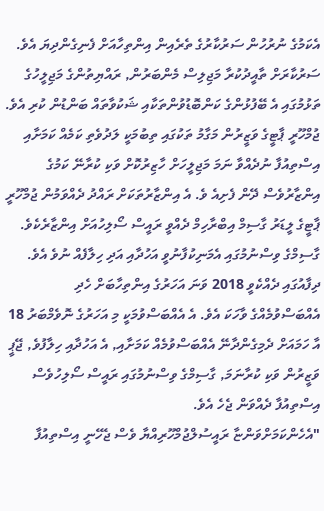އެކަމުގެ ނުރުހުން ސަރުކާރުގެ ތެރެއިން އިންތިހާއަށް ފެނިގެންދިޔަ އެވެ. ސަރުކާރަށް ތާއީދުކުރާ މަޖިލިސް މެންބަރުން, ރައްޔިތުންގެ މަޖިލީހުގެ ތަޅުމުގައި އެ ބޭފުޅުންގެ ކަންބޮޑުވުންތަކާއި ޝަކުވާތައް ބަންޑުން ކުރި އެވެ.
ޖުމްހޫރީ ޕާޓީގެ ވަޒީރުން މަގާމު ތަކުގައި ތިބުމަކީ ލަދުވެތި ކަމެއް ކަމަށާއި އިސްތިއުފާ ނުދެއްވާ ނަމަ މަޖިލީހަށް ހާޒިރުކޮށް ވަކި ކުރާނޭ ކަމުގެ އިންޒާރުވެސް ދޭން ފެށިއެ ވެ. އެ އިންޒާރުތަކަށް ރައްދު ދެއްވަމުން ޖުމްހޫރީ ޕާޓީގެ ލީޑަރު ގާސިމް އިބްރާހިމް ދެއްވީ ރައީސް ސޯލިހުއަށް އިންޒާރެކެވެ.
ގާސިމްގެ ވިސްނުމުގައި އެމަނިކުފާނުވީ އަހުދާއި އަދި ހިލާފެއް ނުވެ އެވެ. ދިފާއުގައި ދެއްކެވީ 2018 ވަނަ އަހަރުގެ އިންތިހާބަށް ހެދި އެއްބަސްވުމެއްގެ ވާހަކަ އެވެ. އެ އެއްބަސްވުމަކީ މި އަހަރުގެ ނޮވެމްބަރު 18 އާ ހަމައަށް ދެމިގެންދާނޭ އެއްބަސްވުމެއް ކަމަށާއި, އެ އަހުދާއި ހިލާފުވެ, ޖޭޕީ ވަޒީރުން ވަކި ކުރާނަމަ, ގާސިމްގެ ވިސްނުމުގައި ރައީސް ސޯލިހުވެސް އިސްތިއުފާ ދެއްވަން ޖެހެ އެވެ.
"އެހެންކަމަށްވަންޏާ ރައީސުލްޖުމްހޫރިއްޔާ ވެސް ޖެހޭނީ އިސްތިއުފާ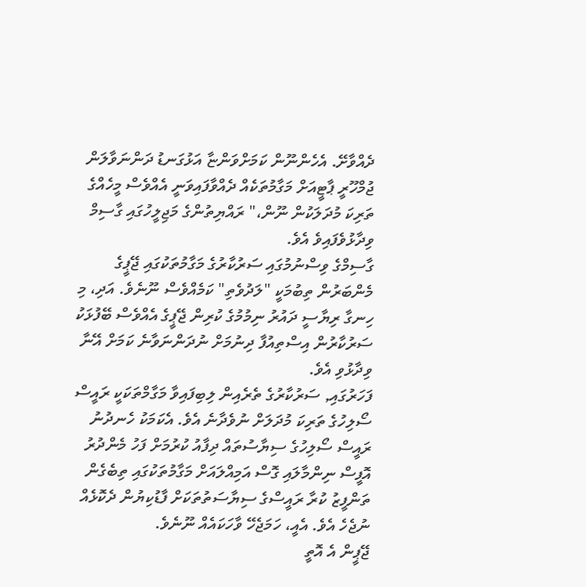ދެއްވާށޭ. އެހެންނޫން ކަމަށްވަންޏާ އަޅުގަނޑު ދަންނަވާލަން ޖުމްހޫރީ ޕާޓީއަށް މަގާމުތަކެއް ދެއްވާފައިވަނީ އެއްވެސް މީހެއްގެ ތަރިކަ މުދަލަކުން ނޫން،" ރައްޔިތުންގެ މަޖިލީހުގައި ގާސިމް ވިދާޅުވެފައިވެ އެވެ.
ގާސިމްގެ ވިސްނުމުގައި ސަރުކާރުގެ މަގާމުތަކުގައި ޖޭޕީގެ މެންބަރުން ތިބުމަކީ "ލަދުވެތި" ކަމެއްވެސް ނޫނެވެ. އަދި، މި ހިނގާ ރިޔާސީ ދައުރު ނިމުމުގެ ކުރިން ޖޭޕީގެ އެއްވެސް ބޭފުޅަކު ސަރުކާރުން އިސްތިއުފާ ދިނުމަށް ނުދަންނަވާނެ ކަމަށް އޭނާ ވިދާޅުވި އެވެ.
ފަހަރުގައި, ސަރުކާރުގެ ތެރެއިން ލިބިފައިވާ މަގާމްތަކަކީ ރައީސް ސޯލިހުގެ ތަރިކަ މުދަލަށް ނުވެދާނެ އެވެ. އެކަމަކު ހެނދުނު ރައީސް ސޯލިހުގެ ސިޔާސުތައް ދިފާއު ކުރުމަށް ފަހު މެންދުރު އޮފީސް ނިންމާލައި ގޮސް އަމިއްލައަށް މަގާމުތަކުގައި ތިބެގެން ތަންފީޒު ކުރާ ރައީސްގެ ސިޔާސަތުތަކަށް ފާޑުކިޔުން ދެކޮޅެއް ނުޖެހެ އެވެ. އެއީ، ހަމަޖެހޭ ވާހަކައެއް ނޫނެވެ.
ޖޭޕީން އެ އޮތީ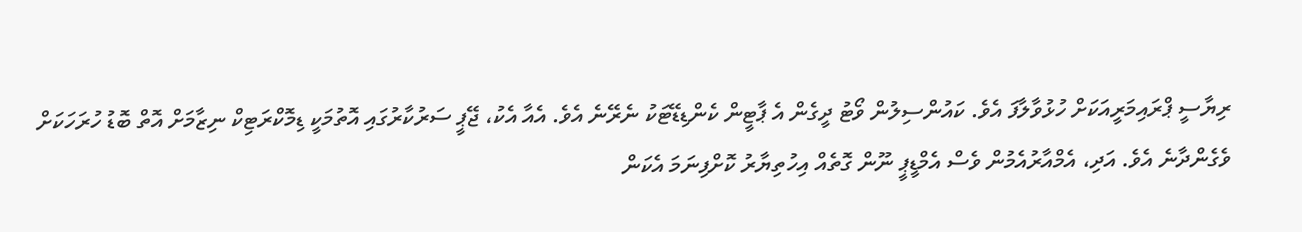ރިޔާސީ ޕްރައިމަރީއަކަށް ހުޅުވާލާފަ އެވެ. ކައުންސިލުން ވޯޓު ދީގެން އެ ޕާޓީން ކެންޑިޑޭޓަކު ނެރޭނެ އެވެ. އެއާ އެކު، ޖޭޕީ ސަރުކާރުގައި އޮތުމަކީ ޑިމޮކްރަޓިކް ނިޒާމަށް އޮތް ބޮޑު ހުރަހަކަށް ވެގެންދާނެ އެވެ. އަދި، އެމްއާރުއެމުން ވެސް އެމްޑީޕީ ނޫން ގޮތެއް އިހުތިޔާރު ކޮށްފިނަމަ އެކަން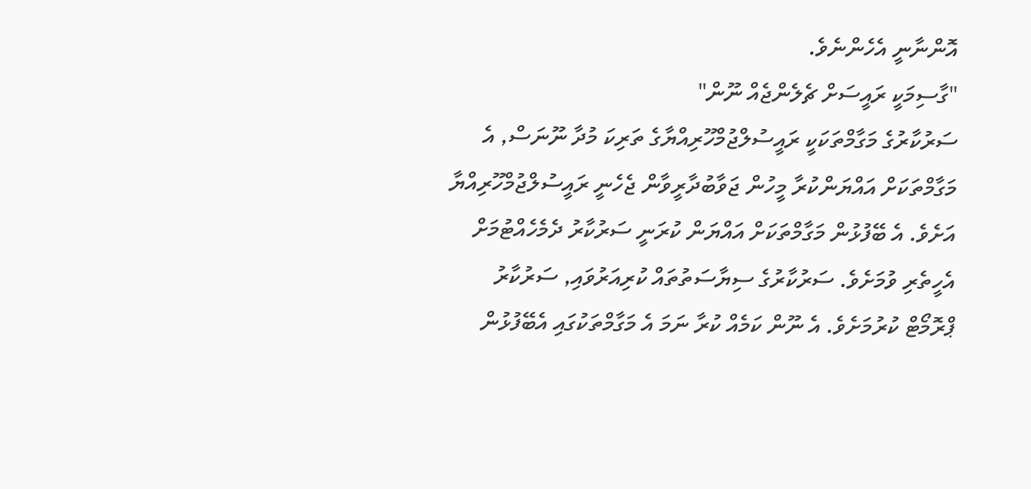އޮންނާނީ އެހެންނެވެ.
"ގާސިމަކީ ރައީސަށް ޗެލެންޖެއް ނޫން"
ސަރުކާރުގެ މަގާމްތަކަކީ ރައީސުލްޖުމްހޫރިއްޔާގެ ތަރިކަ މުދާ ނޫނަސް, އެ މަގާމްތަކަށް އައްޔަންކުރާ މީހުން ޖަވާބުދާރީވާން ޖެހެނީ ރައީސުލްޖުމްހޫރިއްޔާ އަށެވެ. އެ ބޭފުޅުން މަގާމްތަކަށް އައްޔަން ކުރަނީ ސަރުކާރު ދެމެހެއްޓުމަށް އެހީތެރި ވުމަށެވެ. ސަރުކާރުގެ ސިޔާސަތުތައް ކުރިއަރުވައި, ސަރުކާރު ޕްރޮމޯޓް ކުރުމަށެވެ. އެ ނޫން ކަމެއް ކުރާ ނަމަ އެ މަގާމްތަކުގައި އެބޭފުޅުން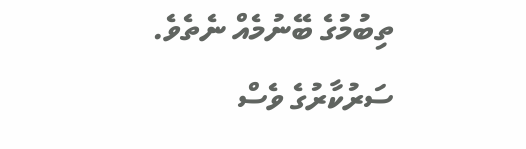ތިބުމުގެ ބޭނުމެއް ނެތެވެ. ސަރުކާރުގެ ވެސް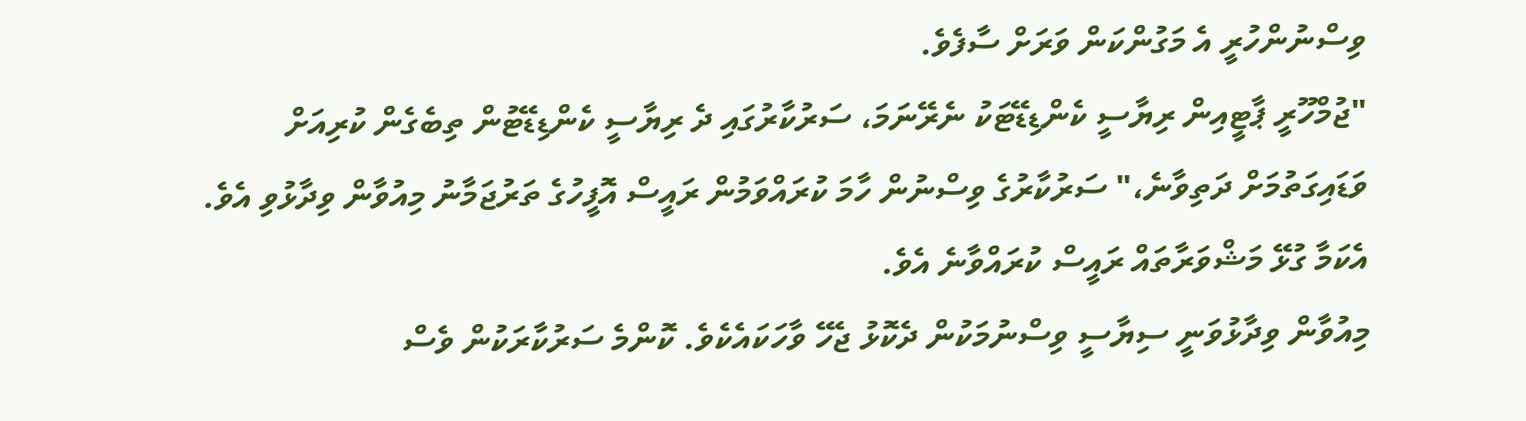ވިސްނުންހުރީ އެ މަގުންކަން ވަރަށް ސާފެވެ.
"ޖުމްހޫރީ ޕާޓީއިން ރިޔާސީ ކެންޑިޑޭޓަކު ނެރޭނަމަ، ސަރުކާރުގައި ދެ ރިޔާސީ ކެންޑިޑޭޓުން ތިބެގެން ކުރިއަށް ވަޑައިގަތުމަށް ދަތިވާނެ،" ސަރުކާރުގެ ވިސްނުން ހާމަ ކުރައްވަމުން ރައީސް އޮފީހުގެ ތަރުޖަމާނު މިއުވާން ވިދާޅުވި އެވެ. އެކަމާ ގުޅޭ މަޝްވަރާތައް ރައީސް ކުރައްވާނެ އެވެ.
މިއުވާން ވިދާޅުވަނީ ސިޔާސީ ވިސްނުމަކުން ދެކޮޅު ޖެހޭ ވާހަކައެކެވެ. ކޮންމެ ސަރުކާރަކުން ވެސް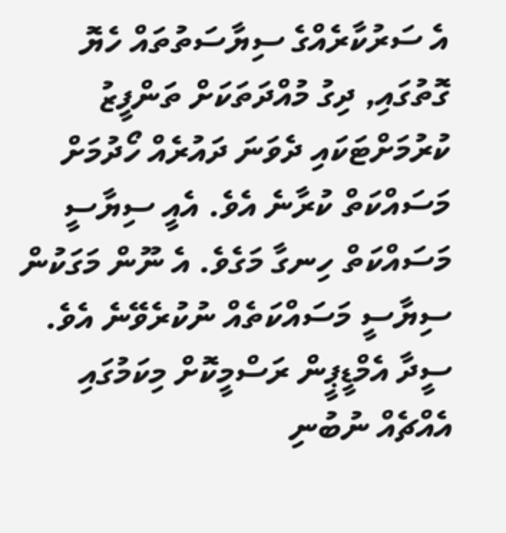އެ ސަރުކާރެއްގެ ސިޔާސަތުތައް ހެޔޮ ގޮތުގައި, ދިގު މުއްދަތަކަށް ތަންފީޒު ކުރުމަށްޓަކައި ދެވަނަ ދައުރެއް ހޯދުމަށް މަސައްކަތް ކުރާނެ އެވެ. އެއީ ސިޔާސީ މަސައްކަތް ހިނގާ މަގެވެ. އެ ނޫން މަގަކުން ސިޔާސީ މަސައްކަތެއް ނުކުރެވޭނެ އެވެ.
ސީދާ އެމްޑީޕީން ރަސްމީކޮށް މިކަމުގައި އެއްޗެއް ނުބުނި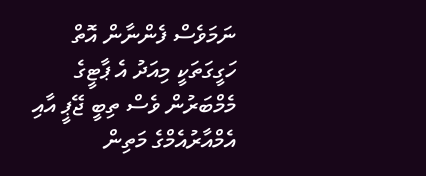ނަމަވެސް ފެންނާން އޮތް ހަގީގަތަކީ މިއަދު އެ ޕާޓީގެ މެމްބަރުން ވެސް ތިބީ ޖޭޕީ އާއި އެމްއާރުއެމްގެ މަތިން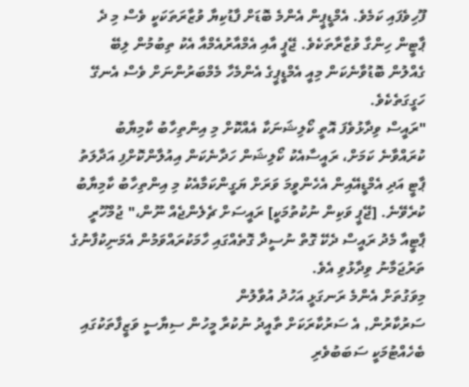ފޫހިވެފައި ކަމެވެ. އެމްޑީޕީން އެންމެ ބޮޑަށް ފާޑުކިޔާ ވުޒާރަތަކަކީ ވެސް މި ދެ ޕާޓީން ހިންގާ ވުޒާރާތަކެވެ. ޖޭޕީ އާއި އެމްއާރުއެމްއާ އެކު ތިބުމުން ލިބޭ ގެއްލުން ބޮޑުވާނެކަން މިއީ އެމްޑީޕީގެ އެންމެހާ މެމްބަރުންނަށް ވެސް އެނގޭ ހަގީގަތެކެވެ.
"ރައީސް ވިދާޅުވެފަ އޮތީ ކޯލިޝަނަކާ އެއްކޮށް މި އިންތިހާބު ކާމިޔާބު ކުރައްވާނެ ކަމަށް، ރައީސާއެކު ކޯލިޝަން ހަދާނެކަން އިއުލާންކޮށްފި އަދާލަތު ޕާޓީ އަދި އެމްޑީއޭއިން އެހެންވީމަ ވަރަށް ޔަގީންކަމާއެކު މި އިންތިހާބު ކާމިޔާބު ކުރެވޭނެ. [ޖޭޕީ ވަކިން ނުކުތުމަކީ] ރައީސަށް ޗެލެންޖެއް ނޫން،" ޖުމްހޫރީ ޕާޓީއާ މެދު ރައީސް ދެކޭ ގޮތް ނުސީދާ ގޮތެއްގައި ހާމަކުރައްވަމުން އެމަނިކުފާނުގެ ތަރުޖަމާނު ވިދާޅުވި އެވެ.
މިވަގުތަށް އެންމެ ރަނގަޅީ އަހުދު އުވާލުން
ސަރުކާރުން, އެ ސަރުކާރަކަށް ތާއީދު ނުކުރާ މީހުން ސިޔާސީ ވަޒީފާތަކުގައި ބެހެއްޓުމަކީ ސަބަބުވެރި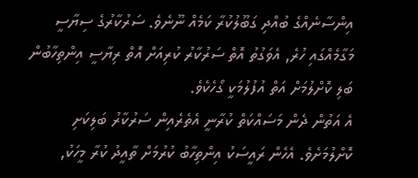އިންސާނެއްގެ ބުއްދި ގަބޫލުކުރާ ކަމެއް ނޫނެވެ. ސަރުކާރުގެ ސިޔާސީ މަގާމެއްގައި ހުރެ, އެވަގުތު އޮތް ސަރުކާރު ކުރިއަށް އޮތް ރިޔާސީ އިންތިހާބުން ބަލި ކޮށްލުމަށް އަތް އުފުލުމަކީ ގޯހެކެވެ.
އެ އަތުން ދެން މަސައްކަތް ކުރާނީ އެތެރެއިން ސަރުކާރު ބަލިކަށި ކޮށްލުމަށެވެ. އެހެން ރައީސަކު އިންތިހާބު ކުރުމަށް ތާއީދު ކުރާ މީހަކު,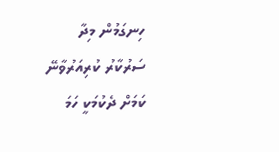ހިނގަމުން މިދާ ސަރުކާރު ކުރިއަރުވާނޭ ކަމަށް ދެކުމަކީ ހަމަ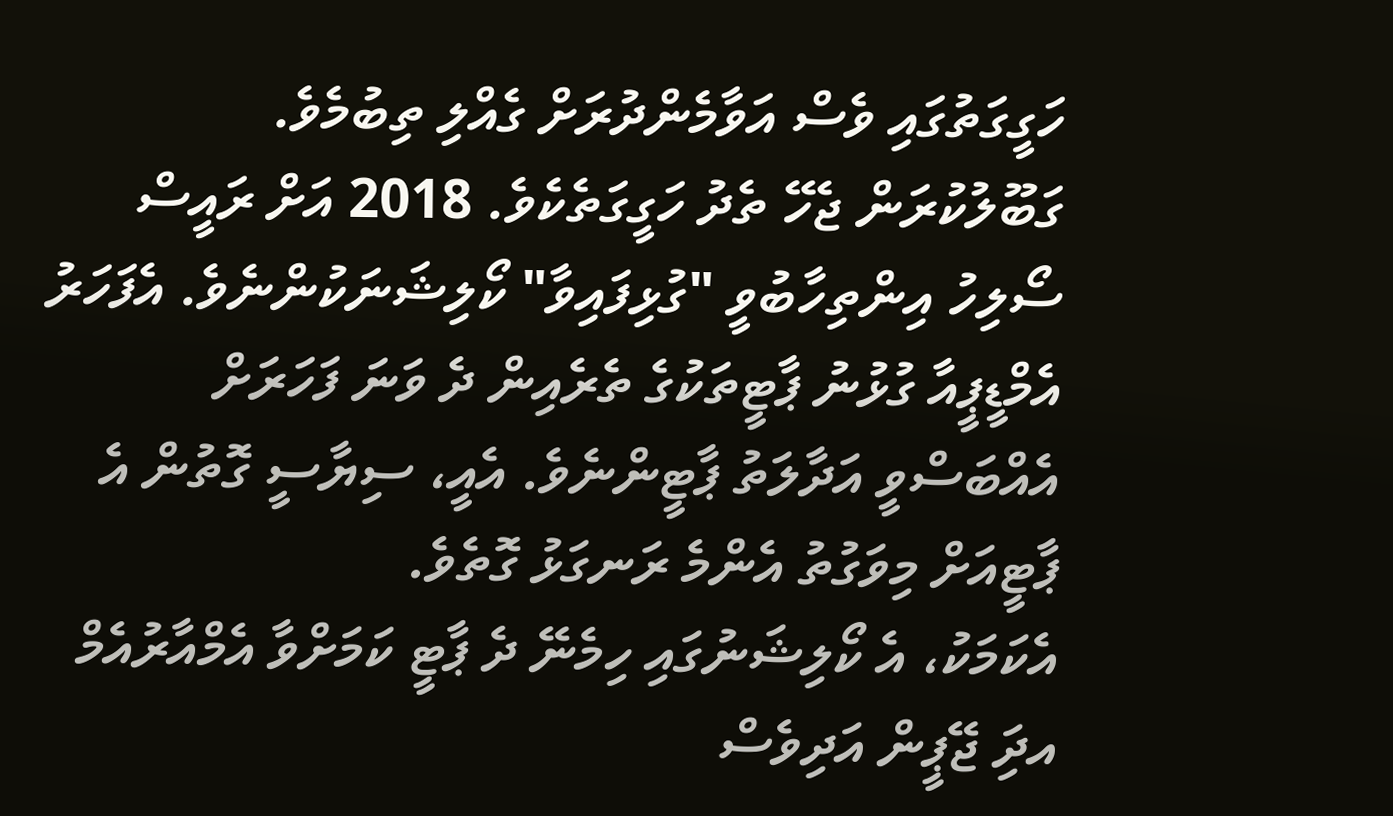ހަގީގަތުގައި ވެސް އަވާމެންދުރަށް ގެއްލި ތިބުމެވެ.
ގަބޫލުކުރަން ޖެހޭ ތެދު ހަގީގަތެކެވެ. 2018 އަށް ރައީސް ސޯލިހު އިންތިހާބުވީ "ގުޅިފައިވާ" ކޯލިޝަނަކުންނެވެ. އެފަހަރު އެމްޑީޕީއާ ގުޅުނު ޕާޓީތަކުގެ ތެރެއިން ދެ ވަނަ ފަހަރަށް އެއްބަސްވީ އަދާލަތު ޕާޓީންނެވެ. އެއީ، ސިޔާސީ ގޮތުން އެ ޕާޓީއަށް މިވަގުތު އެންމެ ރަނގަޅު ގޮތެވެ.
އެކަމަކު، އެ ކޯލިޝަނުގައި ހިމެނޭ ދެ ޕާޓީ ކަމަށްވާ އެމްއާރުއެމް އދަި ޖޭޕީން އަދިވެސް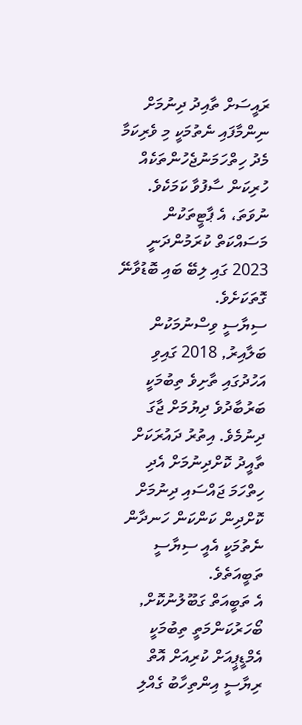ރައީސަށް ތާއިދު ދިނުމަށް ނިންމާފައި ނެތުމަކީ މި ވެރިކަމާ މެދު ހިތްހަމަނުޖެހުންތަކެއް ހުރިކަން ސާފުވާ ކަމަކެވެ. ނުވަތަ، އެ ޕާޓީތަކުން މަސައްކަތް ކުރަމުންދަނީ 2023 ގައި ލިބޭ ބައި ބޮޑުވާނޭ ގޮތަކަށެވެ.
ސިޔާސީ ވިސްނުމަކުން ބަލާއިރު, 2018 ގައިވި އަހުދުގައި ތާށިވެ ތިބުމަކީ ބަރުބާދުވެ ދިޔުމަށް ޖާގަ ދިނުމެވެ. އިތުރު ދައުރަކަށް ތާއީދު ކޮށްދިނުމަށް އެދި ހިތްހަމަ ޖައްސައި ދިނުމަށް ކޮށްދިން ކަންކަން ހަނދާން ނެތުމަކީ އެއީ ސިޔާސީ ތަބީއަތެވެ.
އެ ތަބީއަތް ގަބޫލުނުކޮށް, ބޯހަރުކަންމަތީ ތިބުމަކީ އެމްޑީޕީއަށް ކުރިއަށް އޮތް ރިޔާސީ އިންތިހާބު ގެއްލި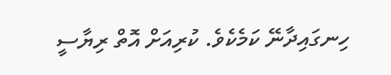ހިނގައިދާނޭ ކަމެކެވެ. ކުރިއަށް އޮތް ރިޔާސީ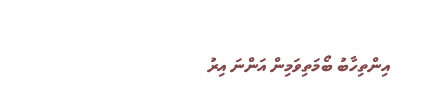އިންތިހާބު ބޯމަތިވަމިން އަންނަ އިރު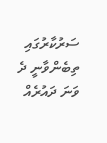ސަރުކާރުގައި ތިބެންވާނީ ދެ ވަނަ ދައުރެއް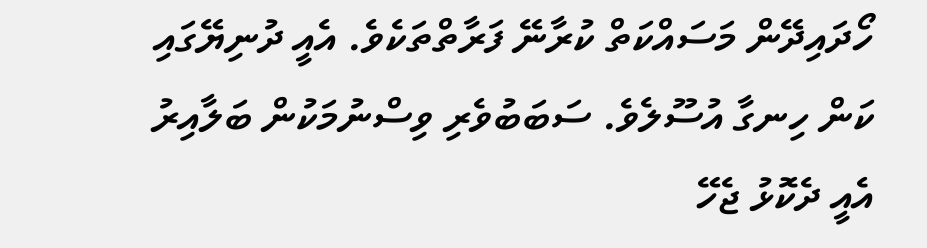ހޯދައިދޭން މަސައްކަތް ކުރާނޭ ފަރާތްތަކެވެ. އެއީ ދުނިޔޭގައި ކަން ހިނގާ އުސޫލެވެ. ސަބަބުވެރި ވިސްނުމަކުން ބަލާއިރު އެއީ ދެކޮޅު ޖެހޭ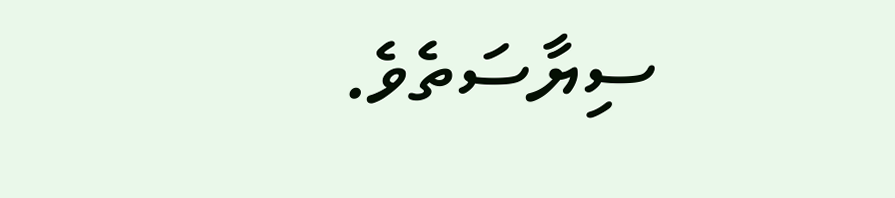ސިޔާސަތެވެ.